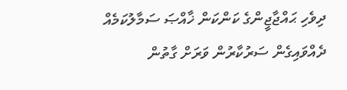ދިވެހި ޙައްޖާޖީންގެ ކަންކަން ޚާއްޞަ ސަމާލުކަމެއް ދެއްވައިގެން ސަރުކާރުން ވަރަށް ގާތުން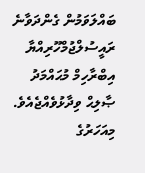ބައްލަވަމުން ގެންދަވާނެ ރައީސުލްޖުމްހޫރިއްޔާ އިބްރާހިމް މުޙައްމަދު ޞާލިޙް ވިދާޅުވެއްޖެއެވެ.
މިއަހަރުގެ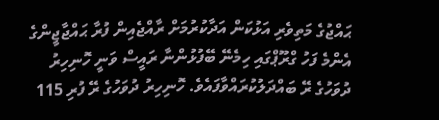ޙައްޖުގެ މަތިވެރި އަޅުކަން އަދާކުރުމަށް ރާއްޖެއިން ފުރާ ޙައްޖާޖީންގެ އެންމެ ފަހު ގްރޫޕްގައި ހިމެނޭ ބޭފުޅުންނާ ރައީސް ވަނީ ހޮނިހިރު ދުވަހުގެ ރޭ ބައްދަލުކުރައްވާފައެވެ. ހޮނިހިރު ދުވަހުގެ ރޭ ފުރި 115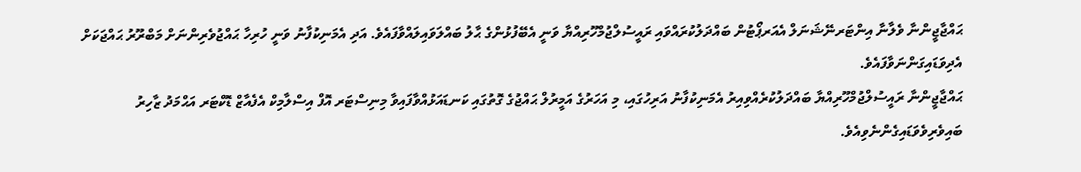ޙައްޖާޖީންނާ ވެލާނާ އިންޓަރނޭޝަނަލް އެއަރޕޯޓުން ބައްދަލުކުރައްވައި ރައީސުލްޖުމްހޫރިއްޔާ ވަނީ އެބޭފުޅުންގެ ޙާލު ބައްލަވައިލައްވާފައެވެ. އަދި އެމަނިކުފާނު ވަނީ ހުރިހާ ޙައްޖުވެރިންނަށް މަބްރޫރު ޙައްޖަކަށް އެދިވަޑައިގަންނަވާފައެވެ.
ޙައްޖާޖީންނާ ރައީސުލްޖުމްހޫރިއްޔާ ބައްދަލުކުރެއްވިއިރު އެމަނިކުފާނު އަރިހުގައި، މި އަހަރުގެ އަމީރުލް ޙައްޖުގެ ގޮތުގައި ކަނޑައަޅުއްވާފައިވާ މިނިސްޓަރ އޮފް އިސްލާމިކް އެފެއާޒް ޑޮކްޓަރ އަޙްމަދު ޒާހިރު ބައިވެރިވެވަޑައިގެންނެވިއެވެ.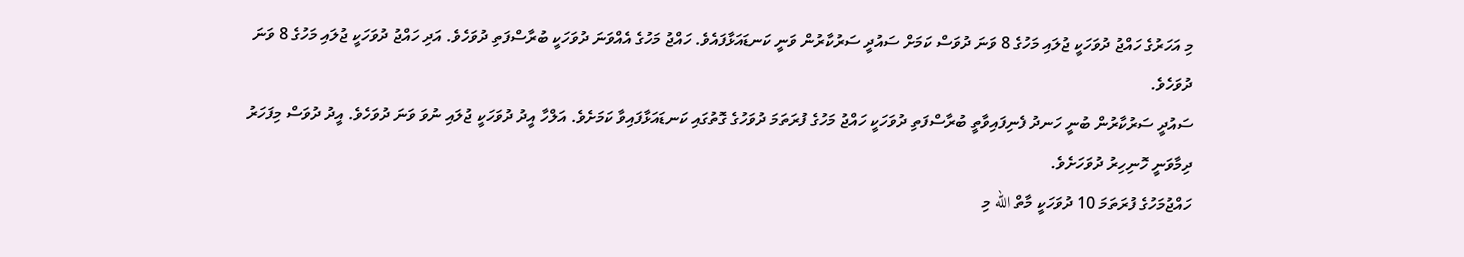މި އަހަރުގެ ހައްޖު ދުވަހަކީ ޖުލައި މަހުގެ 8 ވަނަ ދުވަސް ކަމަށް ސައުދީ ސަރުކާރުން ވަނީ ކަނޑައަޅާފައެވެ. ހައްޖު މަހުގެ އެއްވަނަ ދުވަހަކީ ބުރާސްފަތި ދުވަހެވެ. އަދި ހައްޖު ދުވަހަކީ ޖުލައި މަހުގެ 8 ވަނަ ދުވަހެވެ.
ސައުދީ ސަރުކާރުން ބުނީ ހަނދު ފެނިފައިވާތީ ބުރާސްފަތި ދުވަހަކީ ހައްޖު މަހުގެ ފުރަތަމަ ދުވަހުގެ ގޮތުގައި ކަނޑައަޅާފައިވާ ކަމަށެވެ. އަލްހާ އީދު ދުވަހަކީ ޖުލައި ނުވަ ވަނަ ދުވަހެވެ. އީދު ދުވަސް މިފަހަރު ދިމާވަނީ ހޮނިހިރު ދުވަހަށެވެ.
ހައްޖުމަހުގެ ފުރަތަމަ 10 ދުވަހަކީ މާތް الله މި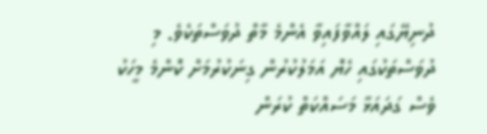ދުނިޔޭގައި ލައްވާފައިވާ އެންމެ މާތް ދުވަސްތަކެވެ. މި ދުވަސްތަކުގައި ހެޔޮ އަމަލުކުރުން ގިނަކުރުމަށް ކޮންމެ މީހަކު ވެސް ގަދައަޅާ މަސައްކަތް ކުރަން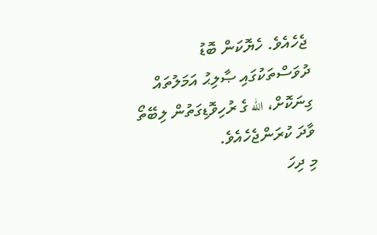ޖެހެއެވެ. ހެޔޮކަން ބޮޑު ދުވަސްތަކުގައި ޞާލިޙު އަމަލުތައް ގިނަކޮށް، الله ގެ ރުހިވޮޑިގަތުން ލިބޭތޯ ވާދަ ކުރަންޖެހެއެވެ.
މި ދިހަ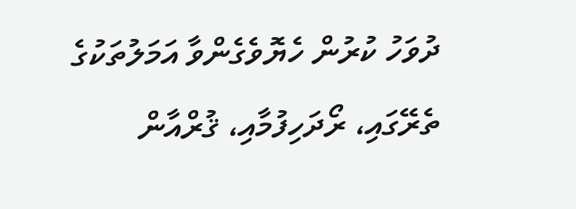ދުވަހު ކުރުން ހެޔޮވެގެންވާ އަމަލުތަކުގެ ތެރޭގައި، ރޯދަހިފުމާއި، ޤުރްއާން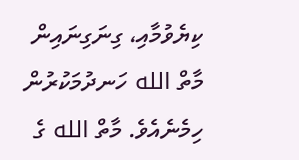ކިޔެވުމާއި، ގިނަގިނައިން މާތް الله ހަނދުމަކުރުން ހިމެނެއެވެ. މާތް الله ގެ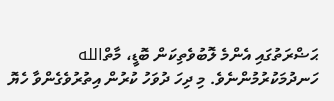ޙަޟްރަތުގައި އެންމެ ލޮބުވެތިކަން ބޮޑީ، މާތްالله ހަނދުމަކުރުމުންނެވެ. މި ދިހަ ދުވަހު ކުރުން އިތުރުވެގެންވާ ހެޔޮ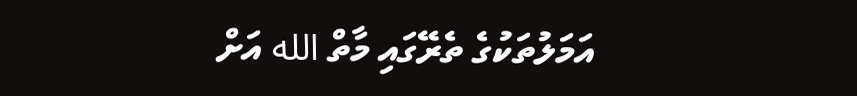އަމަލުތަކުގެ ތެރޭގައި މާތް الله އަށް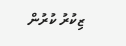ޒިކުރު ކުރުން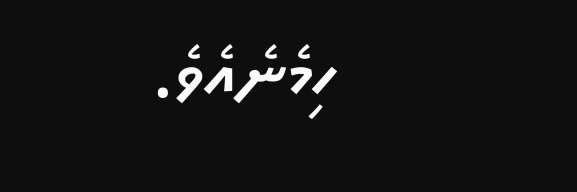ހިމެނެއެވެ.